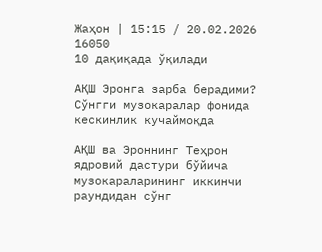Жаҳон | 15:15 / 20.02.2026
16050
10 дақиқада ўқилади

АҚШ Эронга зарба берадими? Сўнгги музокаралар фонида кескинлик кучаймоқда

АҚШ ва Эроннинг Теҳрон ядровий дастури бўйича музокараларининг иккинчи раундидан сўнг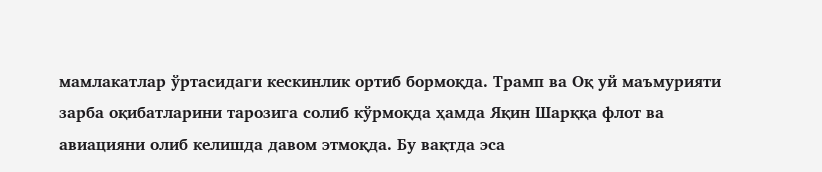мамлакатлар ўртасидаги кескинлик ортиб бормоқда. Трамп ва Оқ уй маъмурияти зарба оқибатларини тарозига солиб кўрмоқда ҳамда Яқин Шарққа флот ва авиацияни олиб келишда давом этмоқда. Бу вақтда эса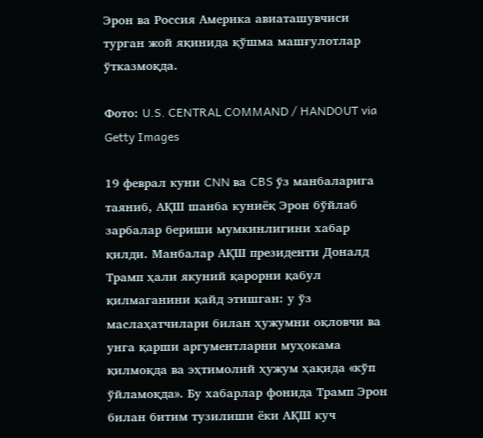Эрон ва Россия Америка авиаташувчиси турган жой яқинида қўшма машғулотлар ўтказмоқда.

Фото: U.S. CENTRAL COMMAND / HANDOUT via Getty Images

19 феврал куни CNN ва CBS ўз манбаларига таяниб, АҚШ шанба куниёқ Эрон бўйлаб зарбалар бериши мумкинлигини хабар қилди. Манбалар АҚШ президенти Доналд Трамп ҳали якуний қарорни қабул қилмаганини қайд этишган: у ўз маслаҳатчилари билан ҳужумни оқловчи ва унга қарши аргументларни муҳокама қилмоқда ва эҳтимолий ҳужум ҳақида «кўп ўйламоқда». Бу хабарлар фонида Трамп Эрон билан битим тузилиши ёки АҚШ куч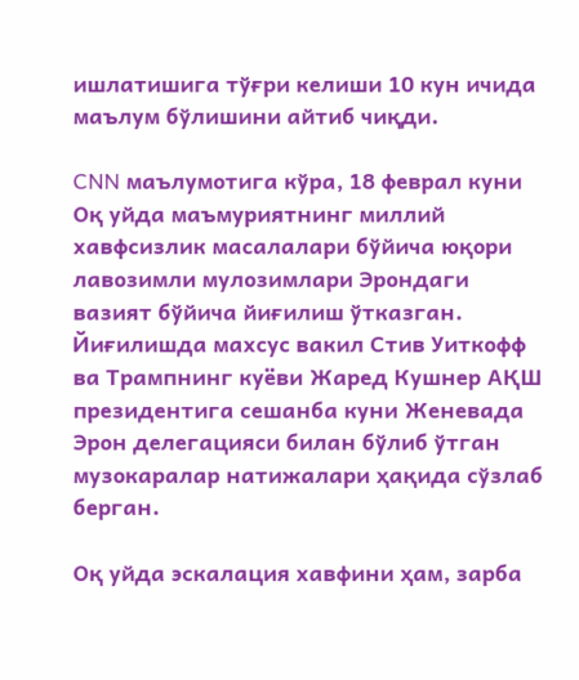ишлатишига тўғри келиши 10 кун ичида маълум бўлишини айтиб чиқди.

CNN маълумотига кўра, 18 феврал куни Оқ уйда маъмуриятнинг миллий хавфсизлик масалалари бўйича юқори лавозимли мулозимлари Эрондаги вазият бўйича йиғилиш ўтказган. Йиғилишда махсус вакил Стив Уиткофф ва Трампнинг куёви Жаред Кушнер АҚШ президентига сешанба куни Женевада Эрон делегацияси билан бўлиб ўтган музокаралар натижалари ҳақида сўзлаб берган.

Оқ уйда эскалация хавфини ҳам, зарба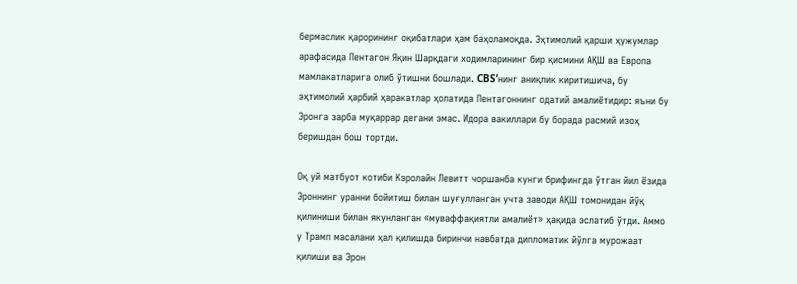бермаслик қарорининг оқибатлари ҳам баҳоламоқда. Эҳтимолий қарши ҳужумлар арафасида Пентагон Яқин Шарқдаги ходимларининг бир қисмини АҚШ ва Европа мамлакатларига олиб ўтишни бошлади. CBS’нинг аниқлик киритишича, бу эҳтимолий ҳарбий ҳаракатлар ҳолатида Пентагоннинг одатий амалиётидир: яъни бу Эронга зарба муқаррар дегани эмас. Идора вакиллари бу борада расмий изоҳ беришдан бош тортди.

Оқ уй матбуот котиби Кэролайн Левитт чоршанба кунги брифингда ўтган йил ёзида Эроннинг уранни бойитиш билан шуғулланган учта заводи АҚШ томонидан йўқ қилиниши билан якунланган «муваффақиятли амалиёт» ҳақида эслатиб ўтди. Аммо у Трамп масалани ҳал қилишда биринчи навбатда дипломатик йўлга мурожаат қилиши ва Эрон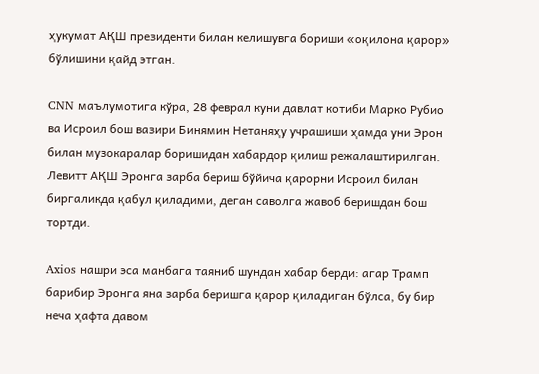ҳукумат АҚШ президенти билан келишувга бориши «оқилона қарор» бўлишини қайд этган.

CNN маълумотига кўра, 28 феврал куни давлат котиби Марко Рубио ва Исроил бош вазири Бинямин Нетаняҳу учрашиши ҳамда уни Эрон билан музокаралар боришидан хабардор қилиш режалаштирилган. Левитт АҚШ Эронга зарба бериш бўйича қарорни Исроил билан биргаликда қабул қиладими, деган саволга жавоб беришдан бош тортди.

Axios нашри эса манбага таяниб шундан хабар берди: агар Трамп барибир Эронга яна зарба беришга қарор қиладиган бўлса, бу бир неча ҳафта давом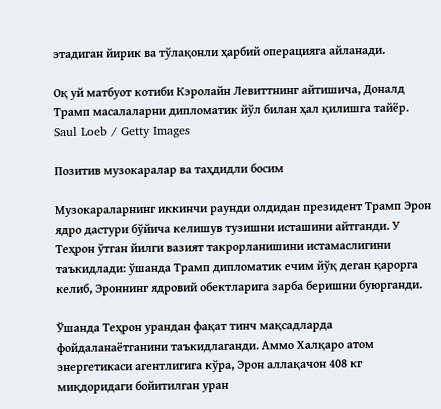этадиган йирик ва тўлақонли ҳарбий операцияга айланади.

Оқ уй матбуот котиби Кэролайн Левиттнинг айтишича, Доналд Трамп масалаларни дипломатик йўл билан ҳал қилишга тайёр.
Saul Loeb / Getty Images

Позитив музокаралар ва таҳдидли босим

Музокараларнинг иккинчи раунди олдидан президент Трамп Эрон ядро дастури бўйича келишув тузишни исташини айтганди. У Теҳрон ўтган йилги вазият такрорланишини истамаслигини таъкидлади: ўшанда Трамп дипломатик ечим йўқ деган қарорга келиб, Эроннинг ядровий обектларига зарба беришни буюрганди.

Ўшанда Теҳрон урандан фақат тинч мақсадларда фойдаланаётганини таъкидлаганди. Аммо Халқаро атом энергетикаси агентлигига кўра, Эрон аллақачон 408 кг миқдоридаги бойитилган уран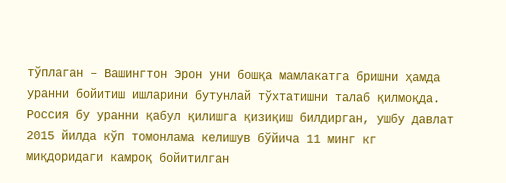тўплаган – Вашингтон Эрон уни бошқа мамлакатга бришни ҳамда уранни бойитиш ишларини бутунлай тўхтатишни талаб қилмоқда. Россия бу уранни қабул қилишга қизиқиш билдирган, ушбу давлат 2015 йилда кўп томонлама келишув бўйича 11 минг кг миқдоридаги камроқ бойитилган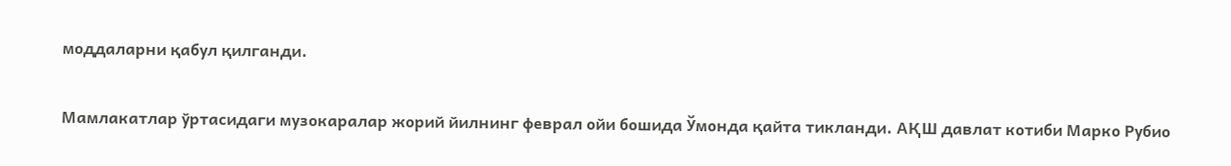моддаларни қабул қилганди.

Мамлакатлар ўртасидаги музокаралар жорий йилнинг феврал ойи бошида Ўмонда қайта тикланди. АҚШ давлат котиби Марко Рубио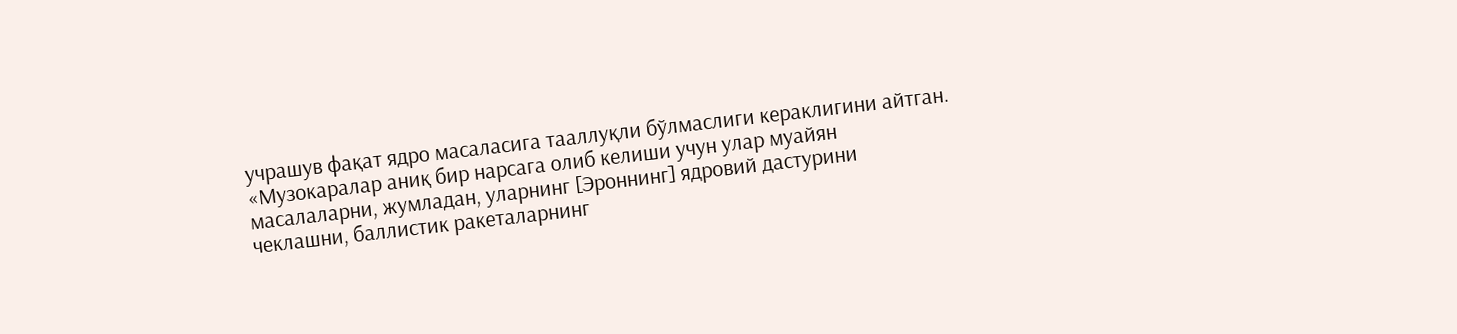учрашув фақат ядро масаласига тааллуқли бўлмаслиги кераклигини айтган. «Музокаралар аниқ бир нарсага олиб келиши учун улар муайян масалаларни, жумладан, уларнинг [Эроннинг] ядровий дастурини чеклашни, баллистик ракеталарнинг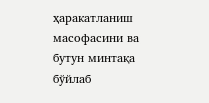ҳаракатланиш масофасини ва бутун минтақа бўйлаб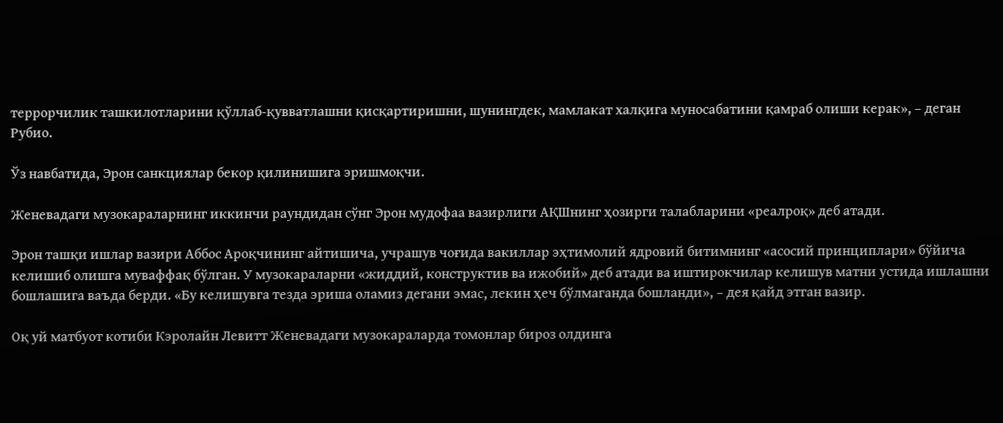террорчилик ташкилотларини қўллаб-қувватлашни қисқартиришни, шунингдек, мамлакат халқига муносабатини қамраб олиши керак», – деган Рубио.

Ўз навбатида, Эрон санкциялар бекор қилинишига эришмоқчи.

Женевадаги музокараларнинг иккинчи раундидан сўнг Эрон мудофаа вазирлиги АҚШнинг ҳозирги талабларини «реалроқ» деб атади.

Эрон ташқи ишлар вазири Аббос Ароқчининг айтишича, учрашув чоғида вакиллар эҳтимолий ядровий битимнинг «асосий принциплари» бўйича келишиб олишга муваффақ бўлган. У музокараларни «жиддий, конструктив ва ижобий» деб атади ва иштирокчилар келишув матни устида ишлашни бошлашига ваъда берди. «Бу келишувга тезда эриша оламиз дегани эмас, лекин ҳеч бўлмаганда бошланди», – дея қайд этган вазир.

Оқ уй матбуот котиби Кэролайн Левитт Женевадаги музокараларда томонлар бироз олдинга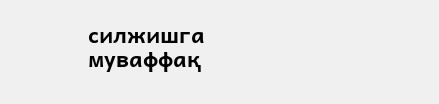силжишга муваффақ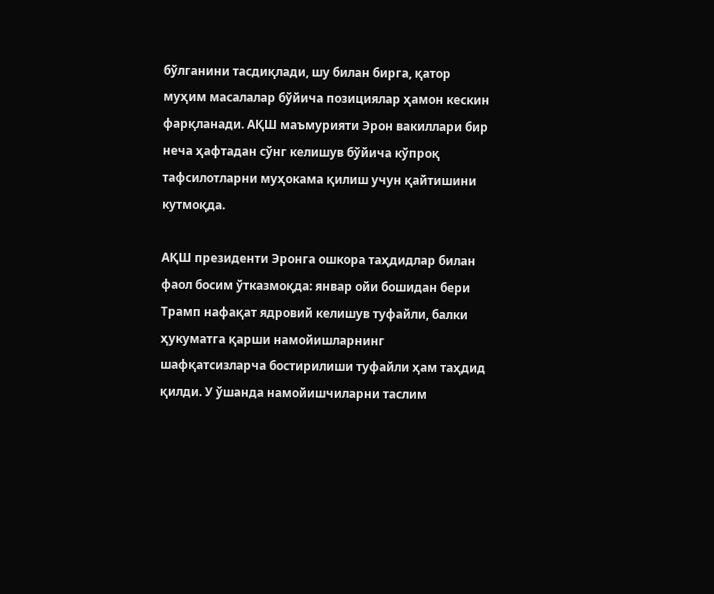бўлганини тасдиқлади, шу билан бирга, қатор муҳим масалалар бўйича позициялар ҳамон кескин фарқланади. АҚШ маъмурияти Эрон вакиллари бир неча ҳафтадан сўнг келишув бўйича кўпроқ тафсилотларни муҳокама қилиш учун қайтишини кутмоқда.

АҚШ президенти Эронга ошкора таҳдидлар билан фаол босим ўтказмоқда: январ ойи бошидан бери Трамп нафақат ядровий келишув туфайли, балки ҳукуматга қарши намойишларнинг шафқатсизларча бостирилиши туфайли ҳам таҳдид қилди. У ўшанда намойишчиларни таслим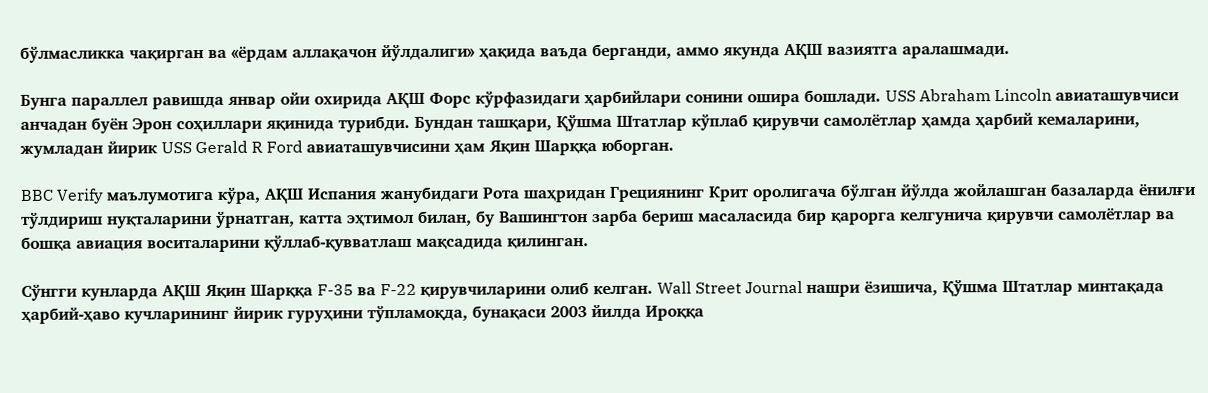бўлмасликка чақирган ва «ёрдам аллақачон йўлдалиги» ҳақида ваъда берганди, аммо якунда АҚШ вазиятга аралашмади.

Бунга параллел равишда январ ойи охирида АҚШ Форс кўрфазидаги ҳарбийлари сонини ошира бошлади. USS Abraham Lincoln авиаташувчиси анчадан буён Эрон соҳиллари яқинида турибди. Бундан ташқари, Қўшма Штатлар кўплаб қирувчи самолётлар ҳамда ҳарбий кемаларини, жумладан йирик USS Gerald R Ford авиаташувчисини ҳам Яқин Шарққа юборган.

BBC Verify маълумотига кўра, АҚШ Испания жанубидаги Рота шаҳридан Грециянинг Крит оролигача бўлган йўлда жойлашган базаларда ёнилғи тўлдириш нуқталарини ўрнатган, катта эҳтимол билан, бу Вашингтон зарба бериш масаласида бир қарорга келгунича қирувчи самолётлар ва бошқа авиация воситаларини қўллаб-қувватлаш мақсадида қилинган.

Сўнгги кунларда АҚШ Яқин Шарққа F-35 ва F-22 қирувчиларини олиб келган. Wall Street Journal нашри ёзишича, Қўшма Штатлар минтақада ҳарбий-ҳаво кучларининг йирик гуруҳини тўпламоқда, бунақаси 2003 йилда Ироққа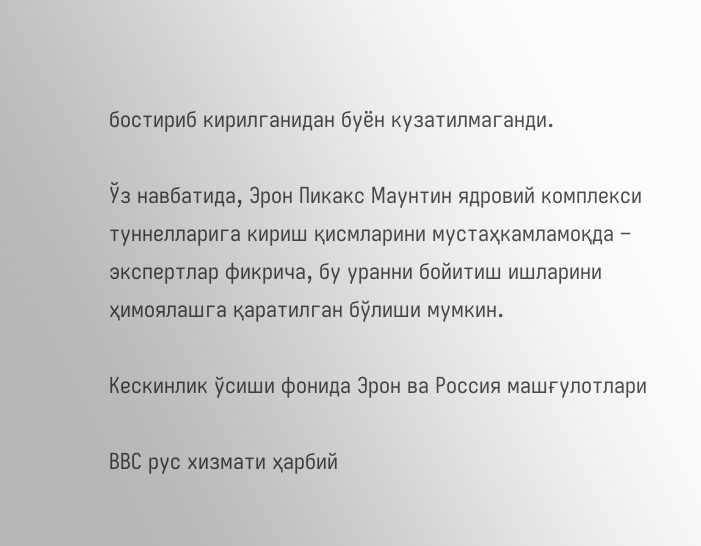бостириб кирилганидан буён кузатилмаганди.

Ўз навбатида, Эрон Пикакс Маунтин ядровий комплекси туннелларига кириш қисмларини мустаҳкамламоқда – экспертлар фикрича, бу уранни бойитиш ишларини ҳимоялашга қаратилган бўлиши мумкин.

Кескинлик ўсиши фонида Эрон ва Россия машғулотлари

BBC рус хизмати ҳарбий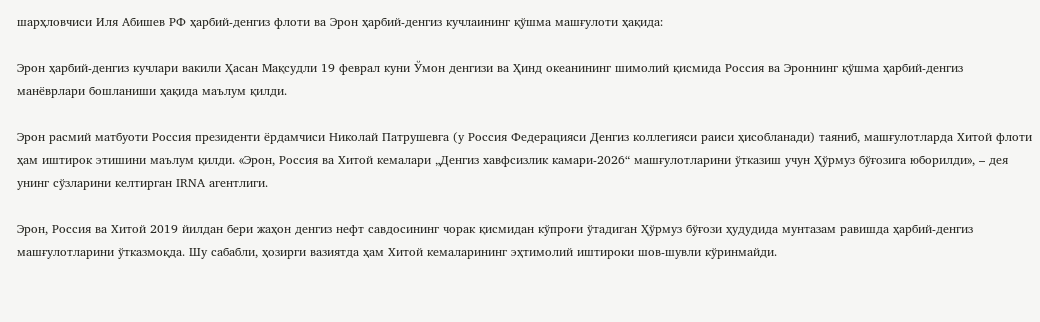шарҳловчиси Иля Абишев РФ ҳарбий-денгиз флоти ва Эрон ҳарбий-денгиз кучлаининг қўшма машғулоти ҳақида:

Эрон ҳарбий-денгиз кучлари вакили Ҳасан Мақсудли 19 феврал куни Ўмон денгизи ва Ҳинд океанининг шимолий қисмида Россия ва Эроннинг қўшма ҳарбий-денгиз манёврлари бошланиши ҳақида маълум қилди.

Эрон расмий матбуоти Россия президенти ёрдамчиси Николай Патрушевга (у Россия Федерацияси Денгиз коллегияси раиси ҳисобланади) таяниб, машғулотларда Хитой флоти ҳам иштирок этишини маълум қилди. «Эрон, Россия ва Хитой кемалари „Денгиз хавфсизлик камари-2026“ машғулотларини ўтказиш учун Ҳўрмуз бўғозига юборилди», – дея унинг сўзларини келтирган IRNA агентлиги.

Эрон, Россия ва Хитой 2019 йилдан бери жаҳон денгиз нефт савдосининг чорак қисмидан кўпроғи ўтадиган Ҳўрмуз бўғози ҳудудида мунтазам равишда ҳарбий-денгиз машғулотларини ўтказмоқда. Шу сабабли, ҳозирги вазиятда ҳам Хитой кемаларининг эҳтимолий иштироки шов-шувли кўринмайди.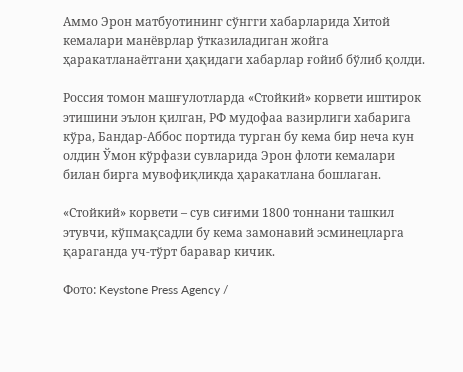Аммо Эрон матбуотининг сўнгги хабарларида Хитой кемалари манёврлар ўтказиладиган жойга ҳаракатланаётгани ҳақидаги хабарлар ғойиб бўлиб қолди.

Россия томон машғулотларда «Стойкий» корвети иштирок этишини эълон қилган, РФ мудофаа вазирлиги хабарига кўра, Бандар-Аббос портида турган бу кема бир неча кун олдин Ўмон кўрфази сувларида Эрон флоти кемалари билан бирга мувофиқликда ҳаракатлана бошлаган.

«Стойкий» корвети – сув сиғими 1800 тоннани ташкил этувчи, кўпмақсадли бу кема замонавий эсминецларга қараганда уч-тўрт баравар кичик.

Фото: Keystone Press Agency /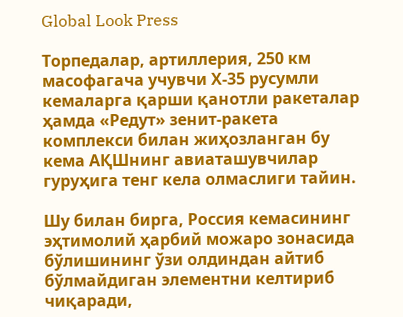Global Look Press

Торпедалар, артиллерия, 250 км масофагача учувчи Х-35 русумли кемаларга қарши қанотли ракеталар ҳамда «Редут» зенит-ракета комплекси билан жиҳозланган бу кема АҚШнинг авиаташувчилар гуруҳига тенг кела олмаслиги тайин.

Шу билан бирга, Россия кемасининг эҳтимолий ҳарбий можаро зонасида бўлишининг ўзи олдиндан айтиб бўлмайдиган элементни келтириб чиқаради,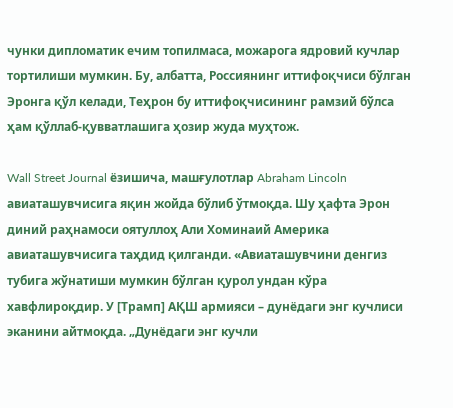чунки дипломатик ечим топилмаса, можарога ядровий кучлар тортилиши мумкин. Бу, албатта, Россиянинг иттифоқчиси бўлган Эронга қўл келади, Теҳрон бу иттифоқчисининг рамзий бўлса ҳам қўллаб-қувватлашига ҳозир жуда муҳтож.

Wall Street Journal ёзишича, машғулотлар Abraham Lincoln авиаташувчисига яқин жойда бўлиб ўтмоқда. Шу ҳафта Эрон диний раҳнамоси оятуллоҳ Али Хоминаий Америка авиаташувчисига таҳдид қилганди. «Авиаташувчини денгиз тубига жўнатиши мумкин бўлган қурол ундан кўра хавфлироқдир. У [Трамп] АҚШ армияси – дунёдаги энг кучлиси эканини айтмоқда. „Дунёдаги энг кучли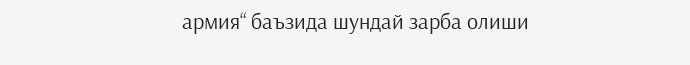армия“ баъзида шундай зарба олиши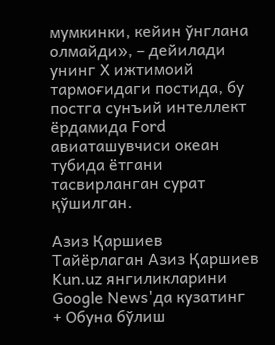мумкинки, кейин ўнглана олмайди», – дейилади унинг X ижтимоий тармоғидаги постида, бу постга сунъий интеллект ёрдамида Ford авиаташувчиси океан тубида ётгани тасвирланган сурат қўшилган.

Азиз Қаршиев
Тайёрлаган Азиз Қаршиев
Kun.uz янгиликларини Google News'да кузатинг
+ Обуна бўлиш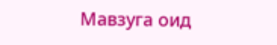Мавзуга оид